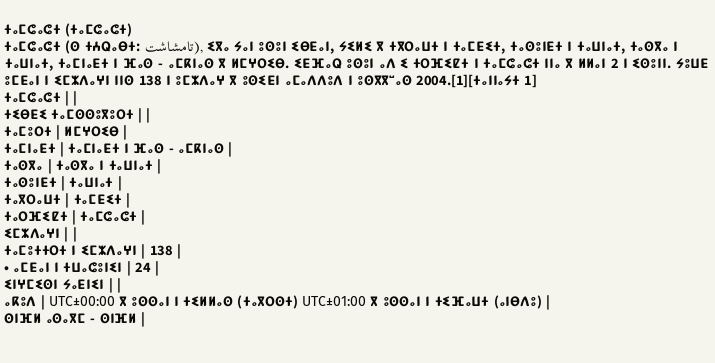ⵜⴰⵎⵛⴰⵛⵜ (ⵜⴰⵎⵛⴰⵛⵜ)
ⵜⴰⵎⵛⴰⵛⵜ (ⵙ ⵜⵄⵕⴰⴱⵜ: تامشاشت), ⵉⴳⴰ ⵢⴰⵏ ⵓⵙⵓⵏ ⵉⴱⴹⴰⵏ, ⵢⵉⵍⵉ ⴳ ⵜⴳⵔⴰⵡⵜ ⵏ ⵜⴰⵎⴹⵉⵜ, ⵜⴰⵙⵓⵏⴹⵜ ⵏ ⵜⴰⵡⵏⴰⵜ, ⵜⴰⵙⴳⴰ ⵏ ⵜⴰⵡⵏⴰⵜ, ⵜⴰⵎⵏⴰⴹⵜ ⵏ ⴼⴰⵙ - ⴰⵎⴽⵏⴰⵙ ⴳ ⵍⵎⵖⵔⵉⴱ. ⵉⴹⴼⴰⵕ ⵓⵙⵓⵏ ⴰⴷ ⵉ ⵜⵔⴼⵉⵇⵜ ⵏ ⵜⴰⵎⵛⴰⵛⵜ ⵏⵏⴰ ⴳ ⵍⵍⴰⵏ 2 ⵏ ⵉⵙⵓⵏⵏ. ⵢⵓⵡⴹ ⵓⵎⴹⴰⵏ ⵏ ⵉⵎⵣⴷⴰⵖⵏ ⵏⵏⵙ 138 ⵏ ⵓⵎⵣⴷⴰⵖ ⴳ ⵓⵙⵉⴹⵏ ⴰⵎⴰⴷⴷⵓⴷ ⵏ ⵓⵙⴳⴳⵯⴰⵙ 2004.[1][ⵜⴰⵏⵏⴰⵢⵜ 1]
ⵜⴰⵎⵛⴰⵛⵜ | |
ⵜⵉⴱⴹⵉ ⵜⴰⵎⵙⵙⵓⴳⵓⵔⵜ | |
ⵜⴰⵎⵓⵔⵜ | ⵍⵎⵖⵔⵉⴱ |
ⵜⴰⵎⵏⴰⴹⵜ | ⵜⴰⵎⵏⴰⴹⵜ ⵏ ⴼⴰⵙ - ⴰⵎⴽⵏⴰⵙ |
ⵜⴰⵙⴳⴰ | ⵜⴰⵙⴳⴰ ⵏ ⵜⴰⵡⵏⴰⵜ |
ⵜⴰⵙⵓⵏⴹⵜ | ⵜⴰⵡⵏⴰⵜ |
ⵜⴰⴳⵔⴰⵡⵜ | ⵜⴰⵎⴹⵉⵜ |
ⵜⴰⵔⴼⵉⵇⵜ | ⵜⴰⵎⵛⴰⵛⵜ |
ⵉⵎⵣⴷⴰⵖⵏ | |
ⵜⴰⵎⵓⵜⵜⵔⵜ ⵏ ⵉⵎⵣⴷⴰⵖⵏ | 138 |
• ⴰⵎⴹⴰⵏ ⵏ ⵜⵡⴰⵛⵓⵏⵉⵏ | 24 |
ⵉⵏⵖⵎⵉⵙⵏ ⵢⴰⴹⵏⵉⵏ | |
ⴰⴽⵓⴷ | UTC±00:00 ⴳ ⵓⵙⵙⴰⵏ ⵏ ⵜⵉⵍⵍⴰⵙ (ⵜⴰⴳⵔⵙⵜ) UTC±01:00 ⴳ ⵓⵙⵙⴰⵏ ⵏ ⵜⵉⴼⴰⵡⵜ (ⴰⵏⴱⴷⵓ) |
ⵙⵏⴼⵍ ⴰⵙⴰⴳⵎ - ⵙⵏⴼⵍ |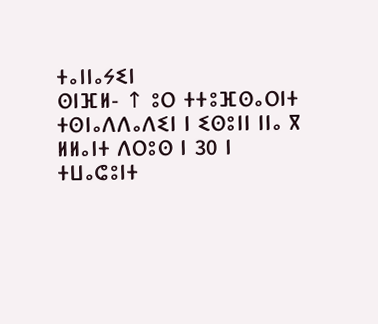ⵜⴰⵏⵏⴰⵢⵉⵏ
ⵙⵏⴼⵍ- ↑ ⵓⵔ ⵜⵜⵓⴼⵙⴰⵔⵏⵜ ⵜⵙⵏⴰⴷⴷⴰⴷⵉⵏ ⵏ ⵉⵙⵓⵏⵏ ⵏⵏⴰ ⴳ ⵍⵍⴰⵏⵜ ⴷⵔⵓⵙ ⵏ 30 ⵏ ⵜⵡⴰⵛⵓⵏⵜ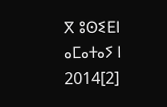ⴳ ⵓⵙⵉⴹⵏ ⴰⵎⴰⵜⴰⵢ ⵏ 2014[2]